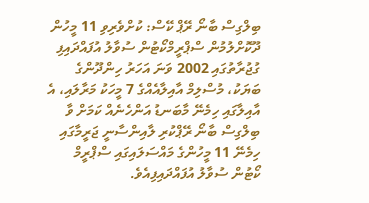ބިލްގިސް ބާނޯ ރޭޕް ކޭސް: ކުށްވެރިވި 11 މީހުން ދޫކޮށްލުމުން ސްޕްރީމްކޯޓުން ސުވާލު އުފައްދައިފި
ގުޖުރާތުގައި 2002 ވަނަ އަހަރު ހިންދޫންގެ ބަޔަކު، މުސްލިމް އާއިލާއެއްގެ 7 މީހަކު މަރާލައި، އެ އާއިލާގައި ހިމެނޭ މާބަނޑު އަންހެނެއް ކަމަށް ވާ ބިލްގިސް ބާނޯ ރޭޕްކުރި ލާއިންސާނީ ޖަރީމާގައި ހިމެނޭ 11 މީހުންގެ މައްސަލައިގައި ސްޕްރީމް ކޯޓުން ސުވާލު އުފައްދައިފިއެވެ.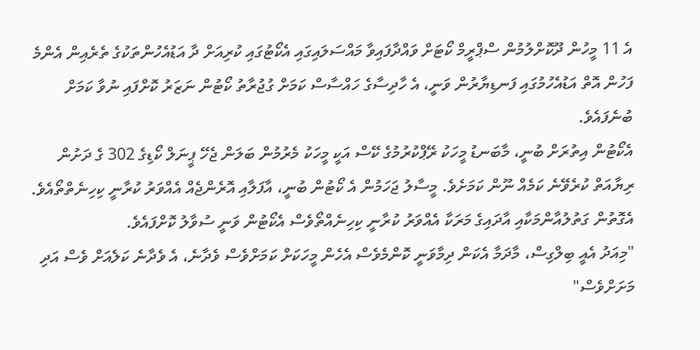އެ 11 މީހުން ދޫކޮށްލުމުން ސްޕްރީމް ކޯޓަށް ވައްދާފައިވާ މައްސަލައިގައި އެކޯޓުގައި ކުރިއަށް ދާ އަޑުއެހުންތަކުގެ ތެރެއިން އެންމެ ފަހުން އޮތް އަޑުއެހުމުގައި ފަނޑިޔާރުން ވަނީ، އެ ހާދިސާގެ ހައްސާސް ކަމަށް ގުޖުރާތު ކޯޓުން ނަޒަރު ކޮށްފައި ނުވާ ކަމަށް ބުނެފައެވެ.
އެކޯޓުން އިތުރަށް ބުނީ، މާބަނޑު މީހަކު ރޭޕްކުރުމުގެ ކޭސް އަކީ މީހަކު މެރުމުން ބަލަން ޖެހޭ ޕީނަލް ކޯޑިގެ 302 ގެ ދަށުން ރިޔާއަތް ކުރެވޭނެ ކަމެއް ނޫން ކަމަށެވެ. މީސާލު ޖަހަމުން އެ ކޯޓުން ބުނީ، އާފަލާއި އޮރެންޖެއް އެއްވަރު ކުރާނީ ކިހިނެތްތޯއެވެ. އެގޮތުން ގަތުލުއާންމަކާއި އާދައިގެ މަރަކާ އެއްވަރު ކުރާނީ ކިހިނެއްތޯވެސް އެކޯޓުން ވަނީ ސުވާލު ކޮށްފައެވެ.
"މިއަދު އެއީ ބިލްގިސް، މާދަމާ އެކަން ދިމާވަނީ ކޮންމެވެސް އެހެން މީހަކަށް ކަމަށްވެސް ވެދާނެ، އެ ވެދާނެ ކަލެއަށް ވެސް އަދި މަށަށްވެސް"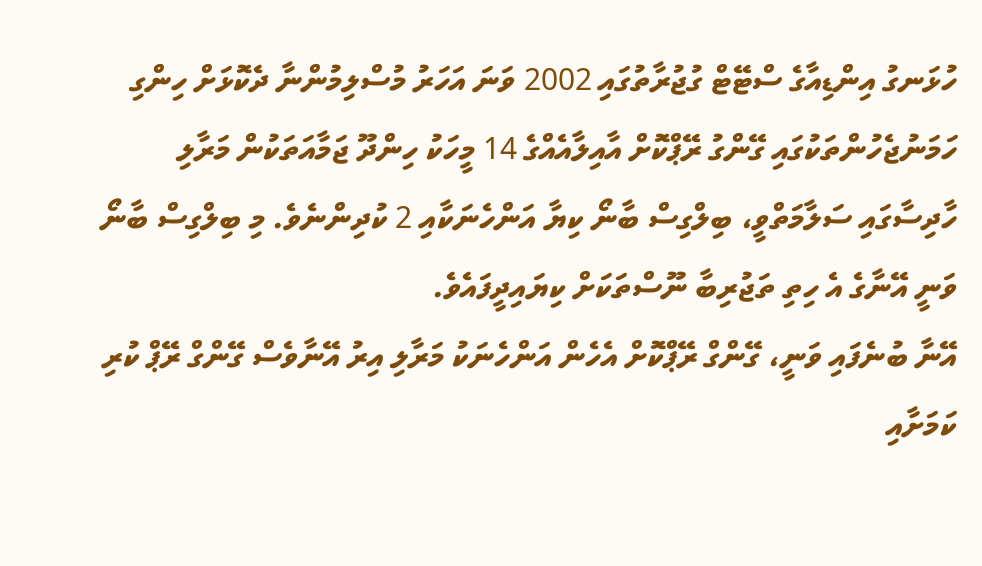ހުޅަނގު އިންޑިއާގެ ސްޓޭޓް ގުޖުރާތުގައި 2002 ވަނަ އަހަރު މުސްލިމުންނާ ދެކޮޅަށް ހިންގި ހަމަނުޖެހުންތަކުގައި ގޭންގު ރޭޕްކޮށް އާއިލާއެއްގެ 14 މީހަކު ހިންދޫ ޖަމާއަތަކުން މަރާލި ހާދިސާގައި ސަލާމަތްވީ، ބިލްގިސް ބާނޯ ކިޔާ އަންހެނަކާއި 2 ކުދިންނެވެ. މި ބިލްގިސް ބާނޯ ވަނީ އޭނާގެ އެ ހިތި ތަޖުރިބާ ނޫސްތަކަށް ކިޔައިދީފައެވެ.
އޭނާ ބުނެފައި ވަނީ، ގޭންގް ރޭޕްކޮށް އެހެން އަންހެނަކު މަރާލި އިރު އޭނާވެސް ގޭންގް ރޭޕް ކުރި ކަމަށާއި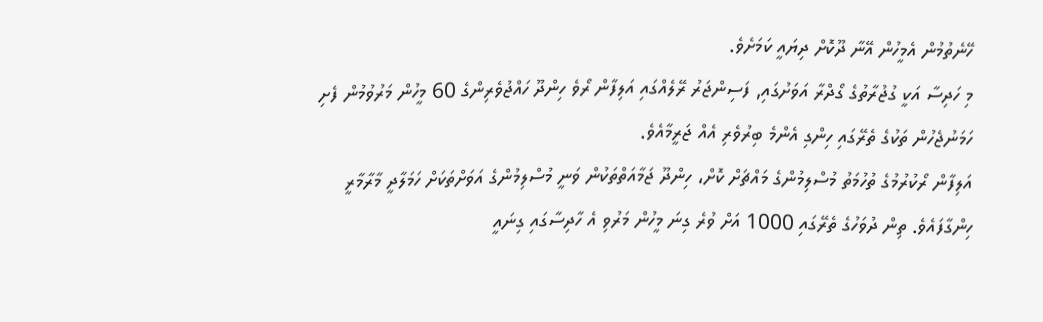ހޭނެތުމުން އެމީހުން އޭނާ ދޫކޮށް ދިޔައީ ކަމަށެވެ.
މި ހަދިސާ އަކީ ގުޖުރާތުގެ ގޯދްރާ އަވަށުގައި, ފަސިންޖަރު ރޭލެއްގައި އަލިފާން ރޯވެ ހިންދޫ ހައްޖުވެރިންގެ 60 މީހުން މަރުވުމުން ފެށި ހަމަނުޖެހުން ތަކުގެ ތެރޭގައި ހިންގި އެންމެ ބިރުވެރި އެއް ޖަރީމާއެވެ.
އަލިފާން ރޯކުރުމުގެ ތުހުމަތު މުސްލިމުންގެ މައްޗަށް ކޮށް، ހިންދޫ ޖަމާއަތްތަކުން ވަނީ މުސްލިމުންގެ އަވަށްތަކަށް ހަމަލާދީ މާރާމާރީ ހިންގާފައެވެ. ތިން ދުވަހުގެ ތެރޭގައި 1000 އަށް ވުރެ ގިނަ މީހުން މަރުވި އެ ހާދިސާގައި ގިނައީ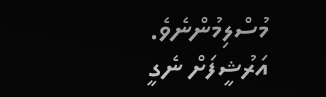މުސްލިމުންނެވެ.
އަރުޝީފަށް ނެގީ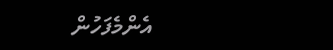އެންމެފަހުން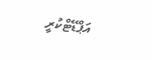އަޕްޑޭޓްކުރީ